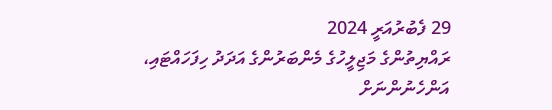29 ފެބުރުއަރީ 2024
ރައްޔިތުންގެ މަޖިލީހުގެ މެންބަރުންގެ އަދަދު ހިފަހައްޓައި، އަންހެނުންނަށް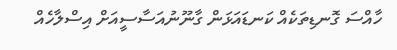ހާއްސަ ގޮނޑިތަކެއް ކަނޑައަޅަން ގާނޫނުއަސާސީއަށް އިސްލާހެއް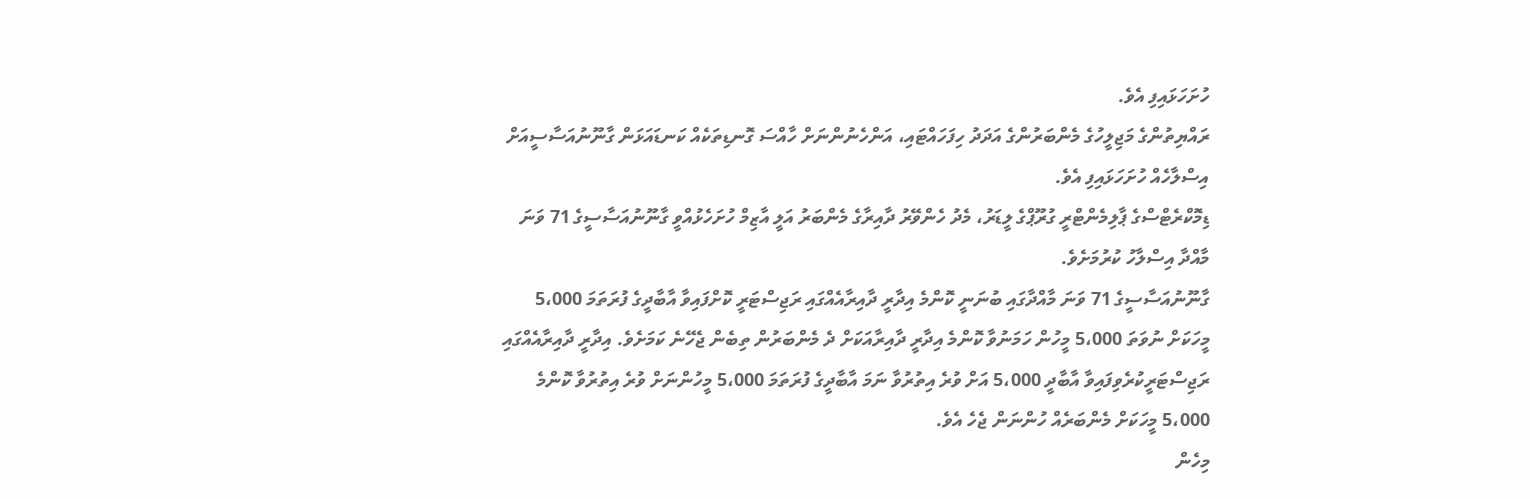ހުށަހަޅައިފި އެވެ.
ރައްޔިތުންގެ މަޖިލީހުގެ މެންބަރުންގެ އަދަދު ހިފަހައްޓައި، އަންހެނުންނަށް ހާއްސަ ގޮނޑިތަކެއް ކަނޑައަޅަން ގާނޫނުއަސާސީއަށް އިސްލާހެއް ހުށަހަޅައިފި އެވެ.
ޑިމޮކްރެޓްސްގެ ޕާލިމެންޓްރީ ގުރޫޕްގެ ލީޑަރު، މެދު ހެންވޭރު ދާއިރާގެ މެންބަރު އަލީ އާޒިމް ހުށަހެޅުއްވީ ގާނޫނުއަސާސީގެ 71 ވަނަ މާއްދާ އިސްލާހު ކުރުމަށެވެ.
ގާނޫނުއަސާސީގެ 71 ވަނަ މާއްދާގައި ބުނަނީ ކޮންމެ އިދާރީ ދާއިރާއެއްގައި ރަޖިސްޓަރީ ކޮށްފައިވާ އާބާދީގެ ފުރަތަމަ 5،000 މީހަކަށް ނުވަތަ 5،000 މީހުން ހަމަނުވާ ކޮންމެ އިދާރީ ދާއިރާއަކަށް ދެ މެންބަރުން ތިބެން ޖެހޭނެ ކަމަށެވެ. އިދާރީ ދާއިރާއެއްގައި ރަޖިސްޓަރީކުރެވިފައިވާ އާބާދީ 5،000 އަށް ވުރެ އިތުރުވާ ނަމަ އާބާދީގެ ފުރަތަމަ 5،000 މީހުންނަށް ވުރެ އިތުރުވާ ކޮންމެ 5،000 މީހަކަށް މެންބަރެއް ހުންނަން ޖެހެ އެވެ.
މިހެން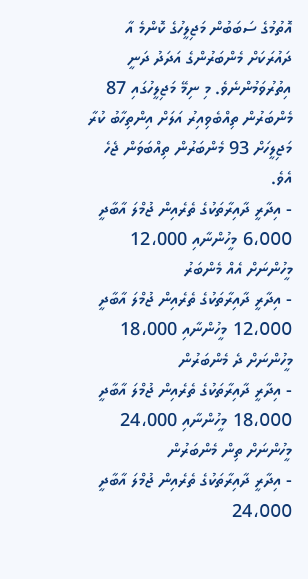އޮތުމުގެ ސަބަބުން މަޖިލީހުގެ ކޮންމެ އާ ދައުރަކަށް މެންބަރުންގެ އަދަދު ދަނީ އިތުރުވަމުންނެވެ. މި ނިމޭ މަޖިލީހުގައި 87 މެންބަރުން ތިއްބެވިއިރު އަލަށް އިންތިހާބު ކުރާ މަޖިލީހަށް 93 މެންބަރުން ތިއްބަވަން ޖެހެ އެވެ.
- އިދާރީ ދާއިރާތަކުގެ ތެރެއިން ޖުމްލަ އާބާދީ 6،000 މީހުންނާއި 12،000 މީހުންނަށް އެއް މެންބަރު
- އިދާރީ ދާއިރާތަކުގެ ތެރެއިން ޖުމްލަ އާބާދީ 12،000 މީހުންނާއި 18،000 މީހުންނަށް ދެ މެންބަރުން
- އިދާރީ ދާއިރާތަކުގެ ތެރެއިން ޖުމްލަ އާބާދީ 18،000 މީހުންނާއި 24،000 މީހުންނަށް ތިން މެންބަރުން
- އިދާރީ ދާއިރާތަކުގެ ތެރެއިން ޖުމްލަ އާބާދީ 24،000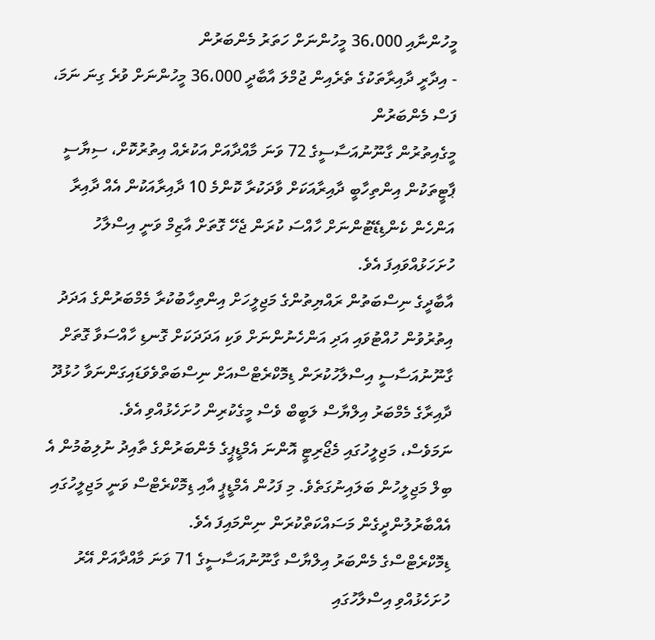މީހުންނާއި 36،000 މީހުންނަށް ހަތަރު މެންބަރުން
- އިދާރީ ދާއިރާތަކުގެ ތެރެއިން ޖުމްލަ އާބާދީ 36،000 މީހުންނަށް ވުރެ ގިނަ ނަމަ، ފަސް މެންބަރުން
މީގެއިތުރުން ގާނޫނުއަސާސީގެ 72 ވަނަ މާއްދާއަށް އަކުރެއް އިތުރުކޮށް، ސިޔާސީ ޕާޓީތަކުން އިންތިހާބީ ދާއިރާއަކަށް ވާދަކުރާ ކޮންމެ 10 ދާއިރާއަކުން އެއް ދާއިރާ އަންހެން ކެންޑިޑޭޓުންނަށް ހާއްސަ ކުރަން ޖެހޭ ގޮތަށް އާޒިމް ވަނީ އިސްލާހު ހުށަހަޅުއްވައިފަ އެވެ.
އާބާދީގެ ނިސްބަތުން ރައްޔިތުންގެ މަޖިލީހަށް އިންތިހާބުކުރާ މެމްބަރުންގެ އަދަދު އިތުރުވުން ހުއްޓުވައި އަދި އަންހެނުންނަށް ވަކި އަދަދަކަށް ގޮނޑި ހާއްސަވާ ގޮތަށް ގާނޫނުއަސާސީ އިސްލާހުކުރަން ޑިމޮކްރެޓްސްއަށް ނިސްބަތްވެވަޑައިގަންނަވާ ހުޅުދޫ ދާއިރާގެ މެމްބަރު އިލްޔާސް ލަބީބް ވެސް މީގެކުރިން ހުށަހެޅުއްވި އެވެ.
ނަމަވެސް، މަޖިލީހުގައި މެޖޯރިޓީ އޮންނަ އެމްޑީޕީގެ މެންބަރުންގެ ތާއިދު ނުލިބުމުން އެ ބިލް މަޖިލީހުން ބަލައިނުގަތެވެ. މި ފަހުން އެމްޑީޕީ އާއި ޑިމޮކްރެޓްސް ވަނީ މަޖިލީހުގައި އެއްބާރުލުންދީގެން މަސައްކަތްކުރަން ނިންމައިފަ އެވެ.
ޑިމޮކްރެޓްސްގެ މެންބަރު އިލްޔާސް ގާނޫނުއަސާސީގެ 71 ވަނަ މާއްދާއަށް އޭރު ހުށަހެޅުއްވި އިސްލާހުގައި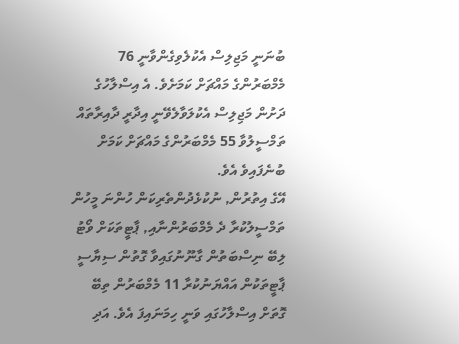ބުނަނީ މަޖިލިސް އެކުލެވިގެންވާނީ 76 މެމްބަރުންގެ މައްޗަށް ކަމަށެވެ. އެ އިސްލާހުގެ ދަށުން މަޖިލިސް އެކުލަވާލެވޭނީ އިދާރީ ދާއިރާތައް ތަމްސީލުވާ 55 މެމްބަރުންގެ މައްޗަށް ކަމަށް ބުނެފައިވެ އެވެ.
އޭގެ އިތުރުން, ނުކުޅެދުންތެރިކަން ހުންނަ މީހުން ތަމްސީލުކުރާ ދެ މެމްބަރުންނާއި, ޕާޓީތަކަށް ވޯޓު ލިބޭ ނިސްބަތުން ގާނޫނުގައިވާ ގޮތުން ސިޔާސީ ޕާޓީތަކުން އައްޔަނުކުރާ 11 މެމްބަރުން ތިބޭ ގޮތަށް އިސްލާހުގައި ވަނީ ހިމަނައިފަ އެވެ. އަދި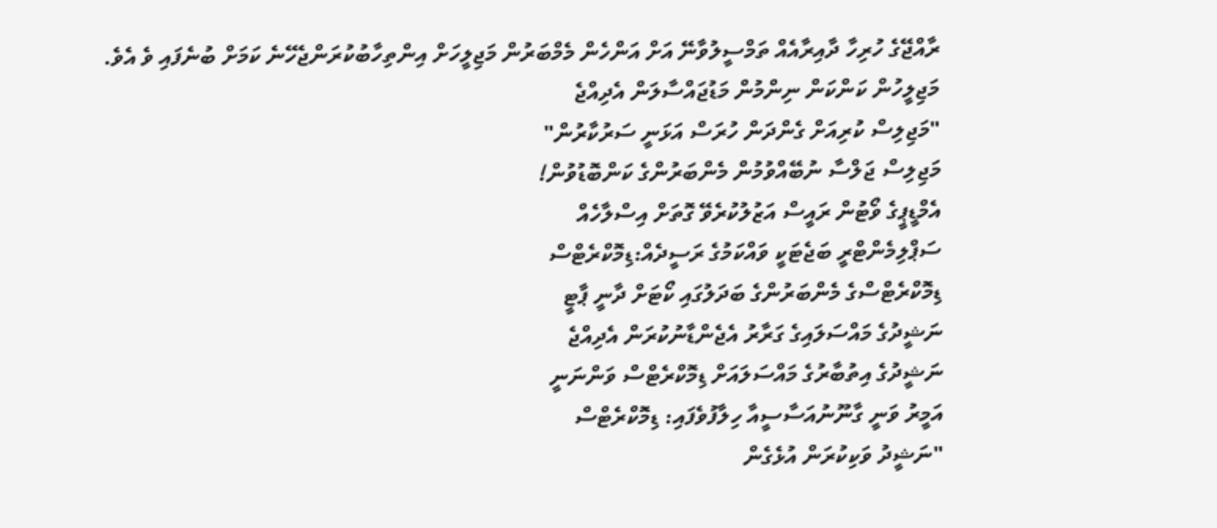ރާއްޖޭގެ ހުރިހާ ދާއިރާއެއް ތަމްސީލުވާނޭ އަށް އަންހެން މެމްބަރުން މަޖިލީހަށް އިންތިހާބުކުރަންޖެހޭނެ ކަމަށް ބުނެފައި ވެ އެވެ.
މަޖިލީހުން ކަންކަން ނިންމުން މަޑުޖައްސާލަން އެދިއްޖެ
"މަޖިލިސް ކުރިއަށް ގެންދަން ހުރަސް އަޅަނީ ސަރުކާރުން"
މަޖިލިސް ޖަލްސާ ނުބޭއްވުމުން މެންބަރުންގެ ކަންބޮޑުވުން!
އެމްޑީޕީގެ ވޯޓުން ރައީސް އަޒުލުކުރެވޭ ގޮތަށް އިސްލާހެއް
ސަޕްލިމެންޓްރީ ބަޖެޓަކީ ވައްކަމުގެ ރަސީދެއް:ޑިމޮކްރެޓްސް
ޑިމޮކްރެޓްސްގެ މެންބަރުންގެ ބަދަލުގައި ކޯޓަށް ދާނީ ޕާޓީ
ނަޝީދުގެ މައްސަލައިގެ ގަރާރު އެޖެންޑާނުކުރަން އެދިއްޖެ
ނަޝީދުގެ އިތުބާރުގެ މައްސަލައަށް ޑިމޮކްރެޓްސް ވަންނަނީ
އަމީރު ވަނީ ގާނޫނުއަސާސީއާ ހިލާފުވެފައި: ޑިމޮކްރެޓްސް
"ނަޝީދު ވަކިކުރަން އުޅެގެން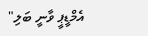އެމްޑީޕީ ވާނީ ބަލި"